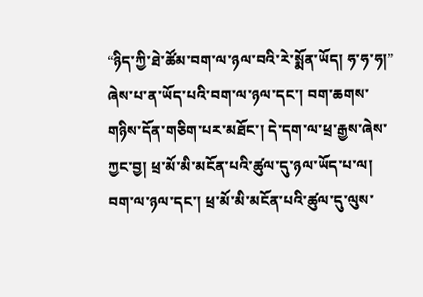“ཉིད་ཀྱི་ཐེ་ཚོམ་བག་ལ་ཉལ་བའི་རེ་སྨོན་ཡོད། ཧ་ཧ་ཧ།” ཞེས་པ་ན་ཡོད་པའི་བག་ལ་ཉལ་དང་། བག་ཆགས་གཉིས་དོན་གཅིག་པར་མཐོང་། དེ་དག་ལ་ཕྲ་རྒྱས་ཞེས་ཀྱང་བྱ། ཕྲ་མོ་མི་མངོན་པའི་ཚུལ་དུ་ཉལ་ཡོད་པ་ལ། བག་ལ་ཉལ་དང་། ཕྲ་མོ་མི་མངོན་པའི་ཚུལ་དུ་ལུས་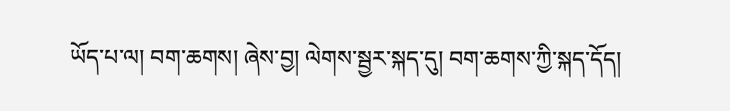ཡོད་པ་ལ། བག་ཆགས། ཞེས་བྱ། ལེགས་སྦྱར་སྐད་དུ། བག་ཆགས་ཀྱི་སྐད་དོད།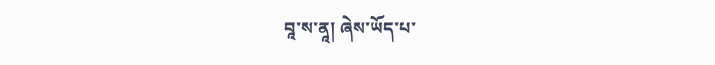བཱ་ས་ནཱ། ཞེས་ཡོད་པ་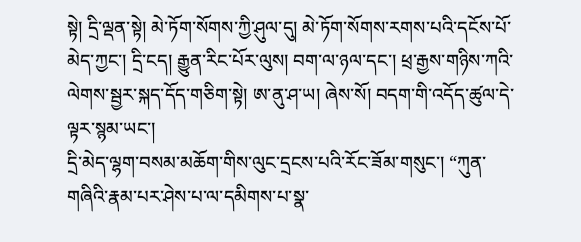སྟེ། དྲི་ལྡན་སྟེ། མེ་ཏོག་སོགས་ཀྱི་ཤུལ་དུ། མེ་ཏོག་སོགས་རགས་པའི་དངོས་པོ་མེད་ཀྱང་། དྲི་ངད། རྒྱུན་རིང་པོར་ལུས། བག་ལ་ཉལ་དང་། ཕྲ་རྒྱས་གཉིས་ཀའི་ལེགས་སྦྱར་སྐད་དོད་གཅིག་སྟེ། ཨ་ནུ་ཤ་ཡ། ཞེས་སོ། བདག་གི་འདོད་ཚུལ་དེ་ལྟར་སྙམ་ཡང་།
དྲི་མེད་ལྷག་བསམ་མཆོག་གིས་ལུང་དྲངས་པའི་རོང་ཟོམ་གསུང་། “ཀུན་གཞིའི་རྣམ་པར་ཤེས་པ་ལ་དམིགས་པ་སྣ་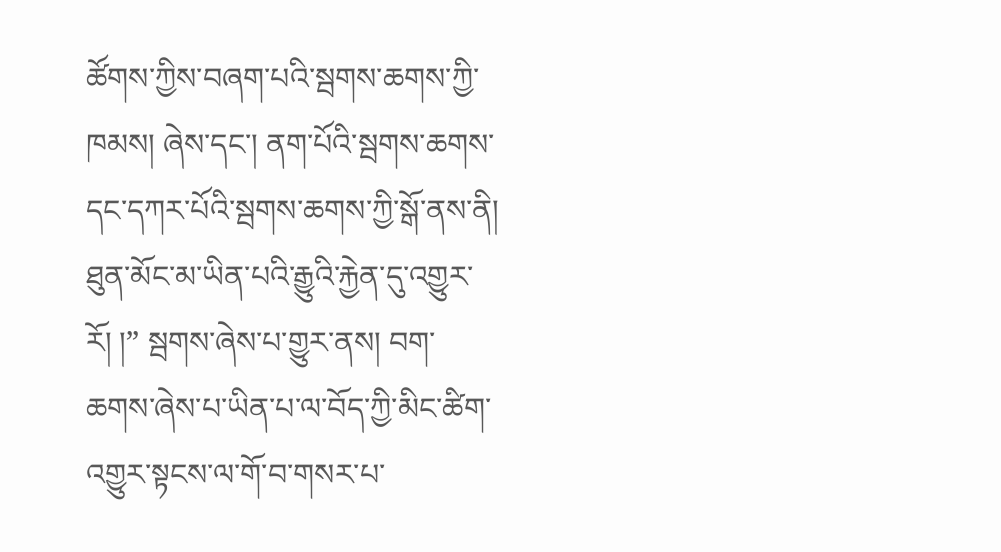ཚོགས་ཀྱིས་བཞག་པའི་སྦགས་ཆགས་ཀྱི་ཁམས། ཞེས་དང་། ནག་པོའི་སྦགས་ཆགས་དང་དཀར་པོའི་སྦགས་ཆགས་ཀྱི་སྒོ་ནས་ནི། ཐུན་མོང་མ་ཡིན་པའི་རྒྱུའི་རྐྱེན་དུ་འགྱུར་རོ། །” སྦགས་ཞེས་པ་གྱུར་ནས། བག་ཆགས་ཞེས་པ་ཡིན་པ་ལ་བོད་ཀྱི་མིང་ཚིག་འགྱུར་སྟངས་ལ་གོ་བ་གསར་པ་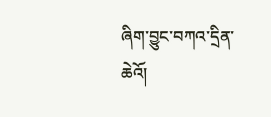ཞིག་བྱུང་བཀའ་དྲིན་ཆེའོ།